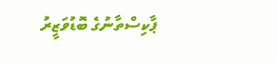ޕާކިސްތާނުގެ ބޮޑުވަޒީރު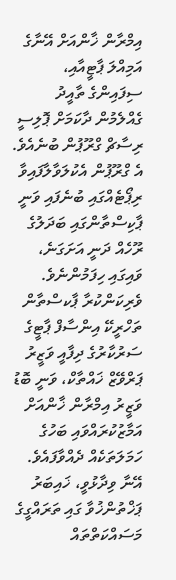އިމްރާން ޚާންއަށް އޭނާގެ އަމިއްލަ ޕާޓީއާއި، ސިފައިންގެ ތާއީދު ގެއްލެމުން ދާކަމަށް ޕޮލިސީ ރިސާޗް ގްރޫޕުން ބުނެއެވެ. އެ ގްރޫޕުން އެކުލަވާލާފައިވާ ރިޕޯޓެއްގައި ބުނެފައި ވަނީ ޕާކިސްތާންގައި ބަދަލުގެ ރޫހެއް ދަނީ އަށަގަނެ، ވައިގައި ހިފަމުންނެވެ.
ވެރިކަންކުރާ ޕާކސްތާން ތަހްރީކޭ އިންސާފް ޕާޓީގެ ސަރުކާރުގެ ދިފާއީ ވަޒީރު ޕަރްވޭޒް ޚައްތާކް، ވަނީ ބޮޑު ވަޒީރު އިމްރާން ޚާންއަށް އަމާޒުކުރައްވައި ބަހުގެ ހަމަލަތަކެއް ދެއްވާފައެވެ.
އޭނާ ވިދާޅުވީ، ޚައިބަރު ޕަޚްތުންޚުވާ ގައި ތަރައްގީގެ މަސައްކަތްތައް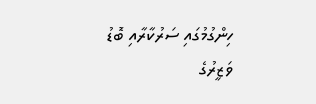ހިންގުމުގައި ސަރުކާރާއި ބޮޑު ވަޒީރުގެ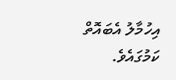އިހުމާލު އެބައޮތް ކަމުގައެވެ.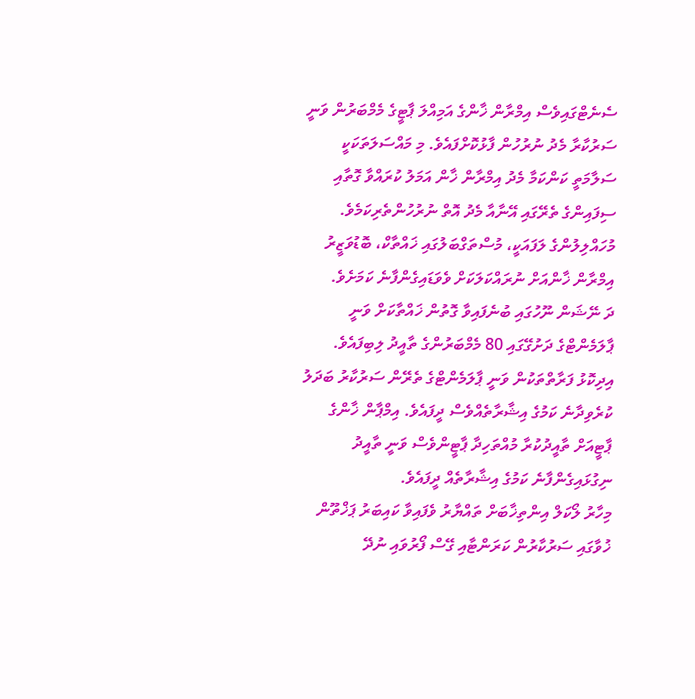ސެނެޓްގައިވެސް އިމްރާން ޚާންގެ އަމިއްލަ ޕާޓީގެ މެމްބަރުން ވަނީ ސަރުކާރާ މެދު ނުރުހުން ފާޅުކޮށްފައެވެ. މި މައްސަލަތަކަކީ ސަލާމަތީ ކަންކަމާ މެދު އިމްރާން ޚާން އަމަލު ކުރައްވާ ގޮތާއި ސިފައިންގެ ތެރޭގައި އޭނާއާ މެދު އޮތް ނުރުހުންތެރިކަމެވެ.
މުހައްލިލުންގެ ލަފައަކީ، މުސްތަގްބަލުގައި ޚައްތާކް، ބޮޑުވަޒީރު އިމްރާން ޚާންއަށް ނުރައްކަލަކަށް ވެވަޑައިގެންފާނެ ކަމަށެވެ.
ދަ ނޭޝަން ނޫހުގައި ބުނެފައިވާ ގޮތުން ޚައްތާކަށް ވަނީ ޕާލަމެންޓްގެ ދަށުގޭގައި 80 މެމްބަރުންގެ ތާއީދު ލިބިފައެވެ. އިދިކޮޅު ފަރާތްތަކުން ވަނީ ޕާލަމެންޓްގެ ތެރޭން ސަރުކާރު ބަދަލު ކުރެވިދާނެ ކަމުގެ އިޝާރާތެއްވެސް ދީފައެވެ. އިމްޕާން ޚާންގެ ޕާޓީއަށް ތާއީދުކުރާ މުއްތަހިދާ ޕާޓީންވެސް ވަނީ ތާއީދު ނިގުޅައިގެންފާނެ ކަމުގެ އިޝާރާތެއް ދީފައެވެ.
މިހާރު ލޯކަލް އިންތިޚާބަށް ތައްޔާރު ވެފައިވާ ކައިބަރު ޕަޚްތޫން ޚުވާގައި ސަރުކާރުން ކަރަންޓާއި ގޭސް ފޯރުވައި ނުދޭ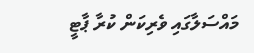މައްސަލާގައި ވެރިކަން ކުރާ ޕާޓީ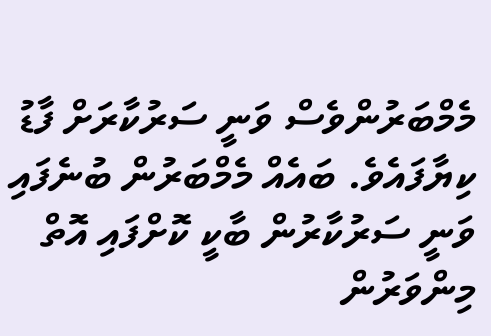މެމްބަރުންވެސް ވަނީ ސަރުކާރަށް ފާޑު ކިޔާފައެވެ. ބައެއް މެމްބަރުން ބުނެފައި ވަނީ ސަރުކާރުން ބާކީ ކޮށްފައި އޮތް މިންވަރުން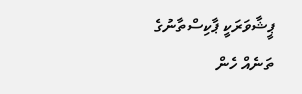ޕީޝާވަރަކީ ޕާކިސްތާނުގެ ތަނެއް ހެން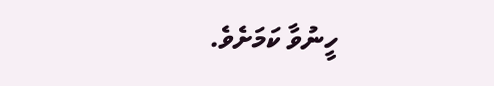ހީނުވާ ކަމަށެވެ.